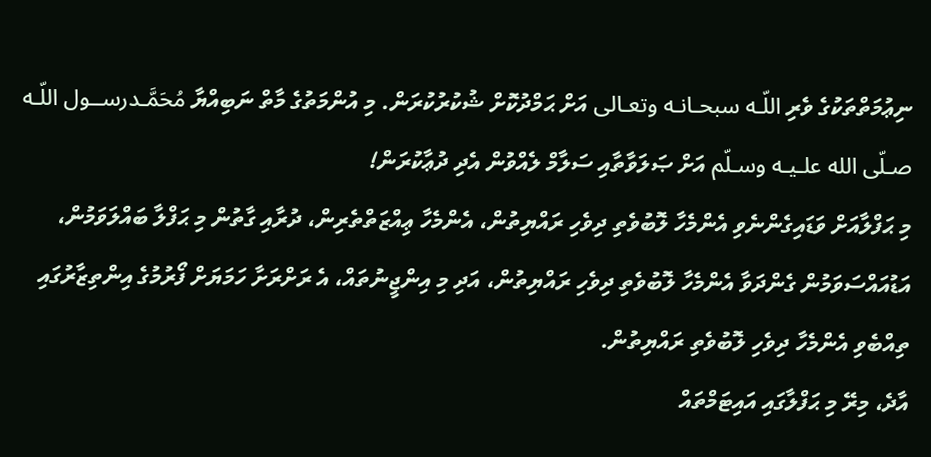ނިޢުމަތްތަކުގެ ވެރި اللّـه سبحـانـه وتعـالى އަށް ޙަމްދުކޮށް ޝުކުރުކުރަން. މި އުންމަތުގެ މާތް ނަބިއްޔާ مُحَمَّـدرســول اللّـه صـلّى الله علـيـه وسـلّم އަށް ޞަލަވާތާއި ސަލާމް ލެއްވުން އެދި ދުޢާކުރަން!
މި ޙަފްލާއަށް ވަޑައިގެންނެވި އެންމެހާ ލޮބުވެތި ދިވެހި ރައްޔިތުން، އެންމެހާ ޢިއްޒަތްތެރިން، ދުރާއި ގާތުން މި ޙަފްލާ ބައްލަވަމުން، އަޑުއައްސަވަމުން ގެންދަވާ އެންމެހާ ލޮބުވެތި ދިވެހި ރައްޔިތުން، އަދި މި އިންޖީނުތައް، އެ ރަށްރަށާ ހަމަޔަށް ފޯރުމުގެ އިންތިޒާރުގައި ތިއްބެވި އެންމެހާ ދިވެހި ލޮބުވެތި ރައްޔިތުން.
އާދެ، މިރޭ މި ޙަފްލާގައި އައިޓަމްތައް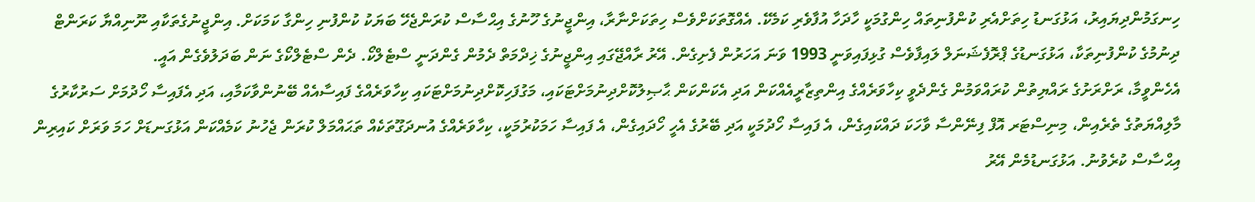ހިނގަމުންދިޔައިރު، އަޅުގަނޑު ހިތަށްއެރި ކުންފުނިތައް ހިންގުމަކީ ހާދަހާ އުފާވެރި ކަމެކޭ. އެއްގޮތަކަށްވެސް ހިތަކަށްނާރާ، އިންޖީނުގެ ހޫނުގެ އިޙްސާސް ކުރަންޖެހޭ ބަޔަކު ކުންފުނި ހިންގާ ކަމަކަށް. އިންޖީނުގެތަކާއި ނޫނިއްޔާ ކަރަންޓް ދިނުމުގެ ކުންފުނިތަކާ، އަޅުގަނޑުގެ ޕްރޮފެޝަނަލް ލައިފާވެސް ގުޅިފައިވަނީ 1993 ވަނަ އަހަރުން ފެށިގެން. އޭރު ރާއްޖޭގައި އިންޖީނުގެ ޚިދްމަތް ދެމުން ގެންދަނީ ސްޓެލްކޯ. ދެން ސްޓެލްކޯގެ ނަން ބަދަލުވެގެން އައީ.
އެހެންވީމާ، ރަށްރަށުގެ ރައްޔިތުން ކުރައްވަމުން ގެންދެވީ ކިހާވަރެއްގެ އިންތިޒާރީއެއްކަން އަދި އެކަންކަން ޙާޞިލުކޮށްދިނުމަށްޓަކައި، މަގުފަހިކޮށްދިނުމަށްޓަކައި ކިހާވަރެއްގެ ފައިސާއެއް ބޭނުންވާކަމާއި، އަދި އެފައިސާ ހޯދުމަށް ސަރުކާރުގެ މާލިއްޔަތުގެ ތެރެއިން، މިނިސްޓަރ އޮފް ފިނޭންސާ ވާހަކަ ދައްކައިގެން، އެ ފައިސާ ހޯދުމަކީ އަދި ބޭރުގެ އެހީ ހޯދައިގެން، އެ ފައިސާ ހަމަކުރުމަކީ، ކިހާވަރެއްގެ އުނދަގޫތަކެއް ތަޙައްމަލް ކުރަން ޖެހުނު ކަމެއްކަން އަޅުގަނޑަށް ހަމަ ވަރަށް ކައިރިން އިޙްސާސް ކުރެވުނު. އަޅުގަނޑުމެން އޭރު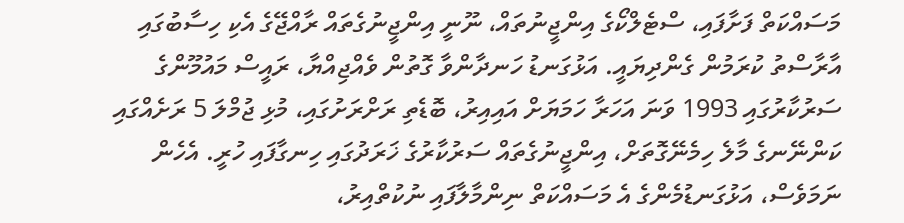މަސައްކަތް ފަށާފައި، ސްޓެލްކޯގެ އިންޖީނުތައް، ނޫނީ އިންޖީނުގެތައް ރާއްޖޭގެ އެކި ހިސާބުގައި އާރާސްތު ކުރަމުން ގެންދިޔައީ. އަޅުގަނޑު ހަނދާންވާ ގޮތުން ވެއްޖިއްޔާ، ރައީސް މައުމޫންގެ ސަރުކާރުގައި 1993 ވަނަ އަހަރާ ހަމަޔަށް އައިއިރު، ބޮޑެތި ރަށްރަށުގައި، މުޅި ޖުމްލަ 5 ރަށެއްގައި ކަންނޭނގެ މާލެ ހިމެނޭގޮތަށް، އިންޖީނުގެތައް ސަރުކާރުގެ ޚަރަދުގައި ހިނގާފައި ހުރީ. އެހެން ނަމަވެސް، އަޅުގަނޑުމެންގެ އެ މަސައްކަތް ނިންމާލާފައި ނުކުތްއިރު،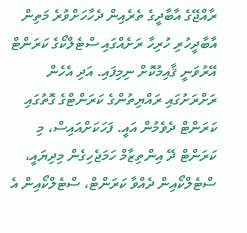ރާއްޖޭގެ އާބާދީގެ ތެރެއިން ދެހާހަށްވުރެ މަތިން އާބާދީހުރި ހުރިހާ ރަށެއްގައި ސްޓެލްކޯގެ ކަރަންޓް އޭރުވަނީ ޤާއިމުކޮށް ނިމިފައި. އަދި އެހެން ރަށްރަށުގައި ރައްޔިތުންގެ ކަރަންޓްގެ ގޮތުގައި ކަރަންޓް ދެވެމުން އައީ. ފަހަކަށްއައިސް، މި ކަރަންޓް ދޭ އިންތިޒާމް ހަމަޖެހިގެން މިދިޔައީ، ސްޓެލްކޯއިން ދެއްވާ ކަރަންޓް، ސްޓެލްކޯއިން އެ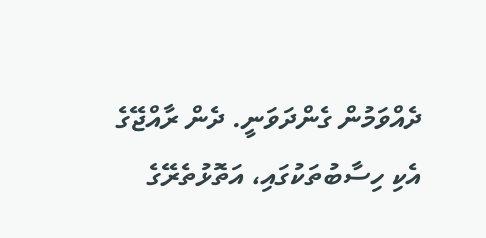ދެއްވަމުން ގެންދަވަނީ. ދެން ރާއްޖޭގެ އެކި ހިސާބުތަކުގައި، އަތޮޅުތެރޭގެ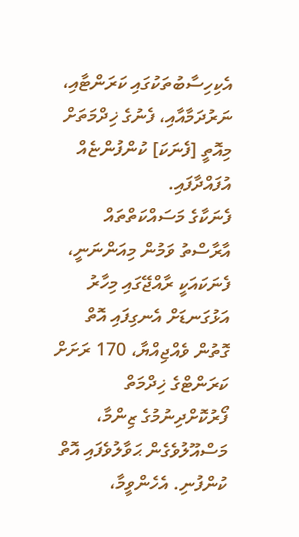އެކިހިސާބުތަކުގައި ކަރަންޓާއި، ނަރުދަމާއާއި، ފެނުގެ ޚިދްމަތަށް މިއޮތީ [ފެނަކަ] ކުންފުންޏެއް އުފައްދާފައި.
ފެނަކާގެ މަސައްކަތްތައް އާރާސްތު ވަމުން މިއަންނަނީ، ފެނަކައަކީ ރާއްޖޭގައި މިހާރު އަޅުގަނޑަށް އެނގިފައި އޮތް ގޮތުން ވެއްޖިއްޔާ، 170 ރަށަށް ކަރަންޓްގެ ޚިދްމަތް ފޯރުކޮށްދިނުމުގެ ޒިންމާ، މަސްއޫލުވެގެން ޙަވާލުވެފައި އޮތް ކުންފުނި. އެހެންވީމާ،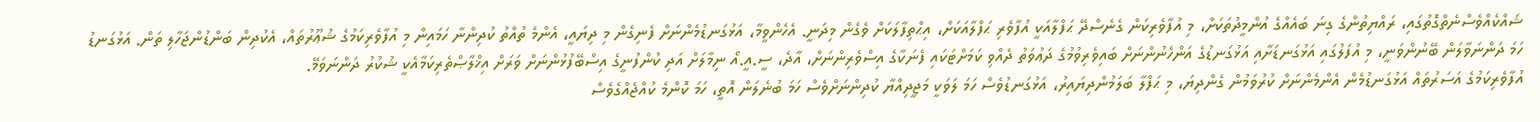ޝައްކެއްވެސްނެތްގޮތުގައި، ރައްޔިތުންގެ ގިނަ ބައެއްގެ އުންމީދުތަކަށް، މި އުފާވެރިކަން ގެނެސްދޭ ޙަފްލާއަކީ އުފާވެރި ޙަފްލާއަކަށް، އިޙްތިފާލަކަށް ވެގެން މިދަނީ. އެހެންވީމާ، އަޅުގަނޑުމެންނަށް ފެނިގެން މި ދިޔައީ، އެންމެ ތުއްތު ކުދިންނާ ހަމައިން މި އުފާވެރިކަމުގެ ޝުޢޫރުތައް، އެކުދިން ބަންޑުންޖަހާލި ތަން. އަޅުގަނޑު ހަމަ ދަންނަވާލަން ބޭނުންވަނީ، މި އުފަލުގައި އަޅުގަނޑަށާއި އަޅުގަނޑުގެ އަންހެނުންނަށް ބައިވެރިވުމުގެ ދަޢުވަތު ދެއްވި ކަމަށްޓަކައި ފެނަކާގެ އިސްވެރިންނަށް، އާދެ، ސީ.އީ.އޯ ނިމާލަށް އަދި ކުންފުނީގެ އިސްބޭފުޅުންނަށް ވަރަށް އިޚްލާޞްތެރިކަމާއެކީ ޝުކުރު ދަންނަވަމޭ.
އުފާވެރިކަމުގެ އަސަރުތައް އަޅުގަނޑުމެން އެންމެންނަށް ކުރުވަމުން ގެންދިޔަ، މި ޙަފްލާ ބަލަމުންދިޔައިރު، އަޅުގަނޑުވެސް ހަމަ ލަވަކީ މަޖީދިއްޔާ ކުދިންނަށްވެސް ހަމަ ބުނެލަން އޮތީ، ހަމަ ކޮންމެ ކުއްޖެއްގެވެސް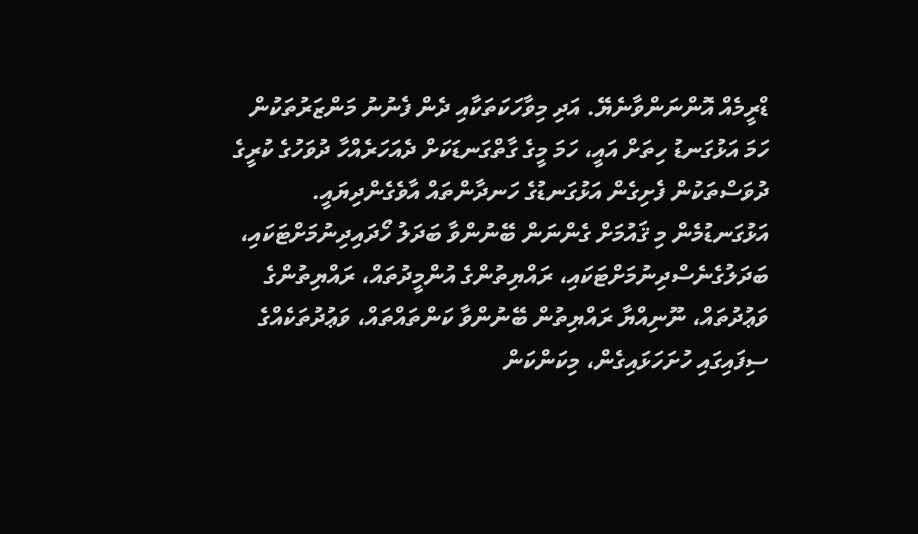ޑްރީމެއް އޮންނަންވާނެޔޭ. އަދި މިވާހަކަތަކާއި ދެން ފެނުނު މަންޒަރުތަކުން ހަމަ އަޅުގަނޑު ހިތަށް އައީ، ހަމަ މީގެ ގާތްގަނޑަކަށް ދެއަހަރެއްހާ ދުވަހުގެ ކުރީގެ ދުވަސްތަކުން ފެށިގެން އަޅުގަނޑުގެ ހަނދާންތައް އާވެގެންދިޔައީ. އަޅުގަނޑުމެން މި ޤައުމަށް ގެންނަން ބޭނުންވާ ބަދަލު ހޯދައިދިނުމަށްޓަކައި، ބަދަލުގެނެސްދިނުމަށްޓަކައި، ރައްޔިތުންގެ އުންމީދުތައް، ރައްޔިތުންގެ ވަޢުދުތައް، ނޫނިއްޔާ ރައްޔިތުން ބޭނުންވާ ކަންތައްތައް، ވަޢުދުތަކެއްގެ ސިފައިގައި ހުށަހަޅައިގެން، މިކަންކަން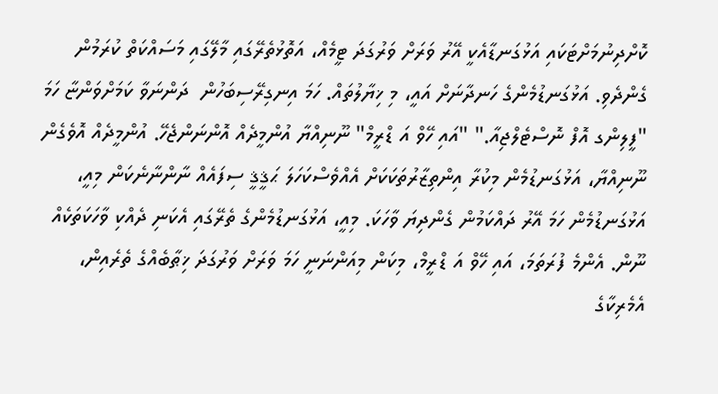ކޮށްދިނުމަށްޓަކައި އަޅުގަނޑާއެކީ އޭރު ވަރަށް ވަރުގަދަ ޓީމެއް، އަތޮޅުތެރޭގައި މާލޭގައި މަސައްކަތް ކުރަމުން ގެންދެވި. އަޅުގަނޑުމެންގެ ހަނދާނަށް އައީ، މި ޚިޔާލުތައް. ހަމަ އިނގިރޭސިބަހުން  ދަންނަވާ ކަމަށްވަންޏާ ހަމަ "ފީލިންގ އޮފް ނޮސްޓެލްޖިއާ." "އައި ހޭވް އަ ޑްރީމް" ނޫނިއްޔާ އުންމީދެއް އޮންނަންޖެހޭ. އުންމީދެއް އޮވެގެން ނޫނިއްޔާ، އަޅުގަނޑުމެން މިކުރާ އިންތިޒާރުތަކަކަށް އެއްވެސްކަހަލަ ޙަޤީޤީ ސިފައެއް ނާންނާނެކަން މިއީ، އަޅުގަނޑުމެން ހަމަ އޭރު ދައްކަމުން ގެންދިޔަ ވާހަކަ. މިއީ، އަޅުގަނޑުމެންގެ ތެރޭގައި އެކަނި ދެއްކި ވާހަކަތަކެއް ނޫން. އެންމެ ފުރަތަމަ، އައި ހޭވް އަ ޑްރީމް، މިކަން މިއަންނަނީ ހަމަ ވަރަށް ވަރުގަދަ ޚިޠާބެއްގެ ތެރެއިން، އެމެރިކާގެ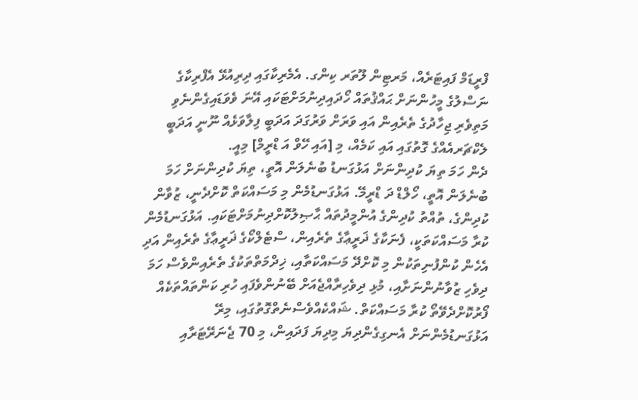ފްރީޑަމް ފައިޓަރެއް، މަރޓިން ލޫތަރ ކިންގ. އެމެރިކާގައި ދިރިއުޅޭ އެފްރިކާގެ ނަސްލުގެ މީހުންނަށް ޙައްޤުތައް ހޯދައިދިނުމަށްޓަކައި އޭނަ ވެވަޑައިގެންނެވި މަތިވެރި ޖިހާދުގެ ތެރެއިން އައި ވަރަށް ވަރުގަދަ އަދަބީ ފިލާވަޅެއް ނޫނީ އަދަބީ ލެކްޗަރއެއްގެ ގޮތުގައި އައި ކަމެއް، މި [އައި ހޭވް އަ ޑްރީމް] މިއީ.
ދެން ހަމަ ތިޔަ ކުދިންނަށް އަޅުގަނޑު ބުނެލަން އޮތީ، ތިޔަ ކުދިންނަށް ހަމަ ބުނެލަން އޮތީ، ހޯލްޑް ދަ ޑްރީމޭ. އަޅުގަނޑުމެން މި މަސައްކަތް ކޮށްދެނީ، ޒުވާން ކުދިންގެ، ތުއްތު ކުދިންގެ އުންމީދުތައް ޙާޞިލުކޮށްދިނުމަށްޓަކައި. އަޅުގަނޑުމެން ކުރާ މަސައްކަތަކީ، ފެނަކާގެ ޛަރީޢާގެ ތެރެއިން، ސްޓެލްކޯގެ ޛަރީޢާގެ ތެރެއިން އަދި އެހެން ކުންފުނިތަކުން މި ކޮށްދޭ މަސައްކަތާއި، ޚިދްމަތްތަކުގެ ތެރެއިންވެސް ހަމަ ދިވެހި ޒުވާނުންނަށާއި، މުޅި ދިވެހިރާއްޖެއަށް ބޭނުންވެފައި ހުރި ކަންތައްތަކެއް ފޯރުކޮށްދެވޭތޯ ކުރާ މަސައްކަތް. ޝައްކެއްވެސްނެތްގޮތުގައި، މިރޭ އަޅުގަނޑުމެންނަށް އެނގިގެންދިޔަ މިދިޔަ ފަދައިން، މި 70 ޖެނަރޭޓަރާއި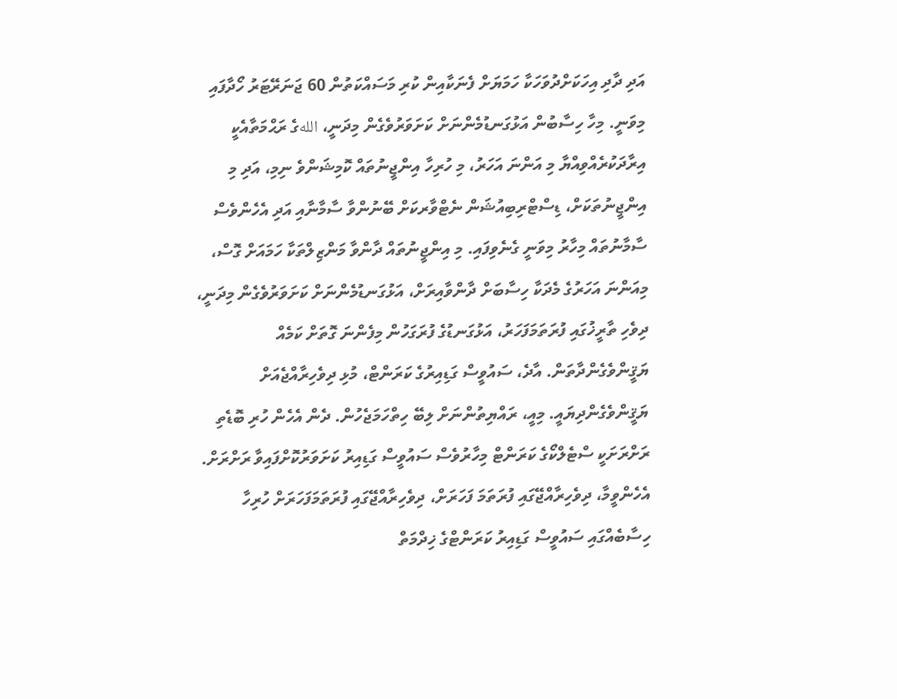އަދި ދާދި އިހަކަށްދުވަހަކާ ހަމަޔަށް ފެނަކާއިން ކުރި މަސައްކަތުން 60 ޖަނަރޭޓަރު ހޯދާފައި މިވަނީ. މިހާ ހިސާބުން އަޅުގަނޑުމެންނަށް ކަށަވަރުވެގެން މިދަނީ، اللهގެ ރަޙްމަތާއެކީ އިރާދަކުރެއްވިއްޔާ މި އަންނަ އަހަރު، މި ހުރިހާ އިންޖީނުތައް ކޮމިޝަންވެ ނިމި، އަދި މި އިންޖީނުތަކަށް، ޑިސްޓްރިބިއުޝަން ނެޓްވާރކަށް ބޭނުންވާ ސާމާނާއި އަދި އެހެންވެސް ސާމާނުތައް މިހާރު މިވަނީ ގެނެވިފައި. މި އިންޖީނުތައް ދާންވާ މަންޒިލްތަކާ ހަމައަށް ގޮސް، މިއަންނަ އަހަރުގެ މެދަކާ ހިސާބަށް ދާންވާއިރަށް، އަޅުގަނޑުމެންނަށް ކަށަވަރުވެގެން މިދަނީ، ދިވެހި ތާރީޚުގައި ފުރަތަމަފަހަރު، އަޅުގަނޑުގެ ފުރަގަހުން މިފެންނަ ގޮތަށް ކަމެއް ޔަޤީންވެގެންދާތަން. އާދެ، ސައުވީސް ގަޑިއިރުގެ ކަރަންޓް، މުޅި ދިވެހިރާއްޖެއަށް ޔަޤީންވެގެންދިޔައީ. މިއީ، ރައްޔިތުންނަށް ލިބޭ ހިތްހަމަޖެހުން. ދެން އެހެން ހުރި ބޮޑެތި ރަށްރަށަކީ ސްޓެލްކޯގެ ކަރަންޓް މިހާރުވެސް ސައުވީސް ގަޑިއިރު ކަށަވަރުކޮށްފައިވާ ރަށްރަށް. އެހެންވީމާ، ދިވެހިރާއްޖޭގައި ފުރަތަމަ ފަހަރަށް، ދިވެހިރާއްޖޭގައި ފުރަތަމަފަހަރަށް ހުރިހާ ހިސާބެއްގައި ސައުވީސް ގަޑިއިރު ކަރަންޓްގެ ޚިދްމަތް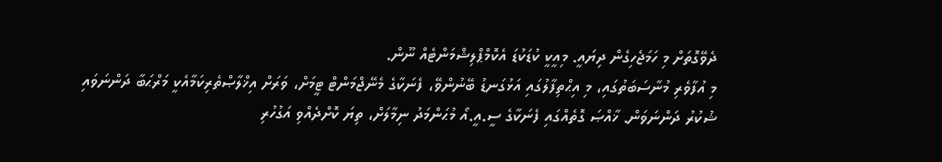ދެވޭގޮތަށް މި ހަމަޖެހިގެން ދިޔައީ. މިއީކީ ކުޑަކުޑަ އެކޮމްޕްލިޝްމަންޓެއް ނޫން.
މި އުފާވެރި މުނާސަބަތުގައި، މި އިޙްތިފާލުގައި އަޅުގަނޑު ބޭނުންވޭ، ފެނަކާގެ މެނޭޖްމަންޓް ޓީމަށް، ވަރަށް އިޚްލާޞްތެރިކަމާއެކީ މަރްޙަބާ ދަންނަވައި ޝުކުރު ދަންނަވަން. ޚާއްޞަ ގޮތެއްގައި ފެނަކާގެ ސީ.އީ.އޯ މުޙަންމަދު ނިމާލަށް، ތިޔަ ކޮށްދެއްވި އަގުހުރި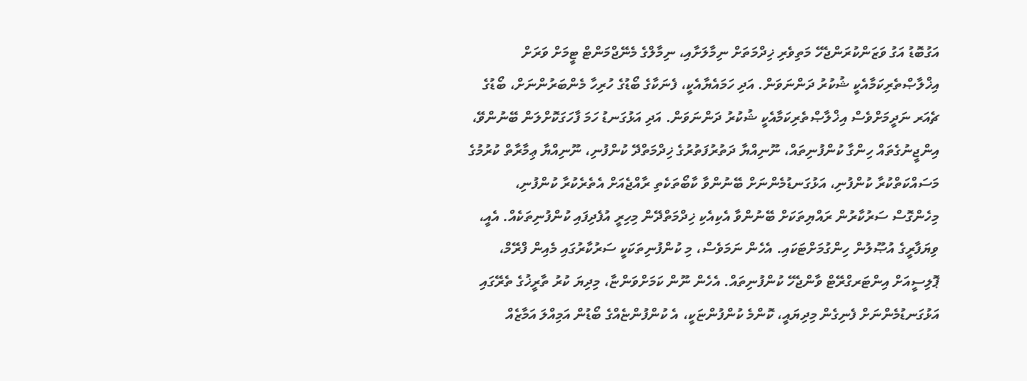އަގުބޮޑު އަގު ވަޒަންކުރަންޖެހޭ މަތިވެރި ޚިދްމަތަށް ނިމާލަށާއި، ނިމާލްގެ މެނޭޖްމަންޓް ޓީމަށް ވަރަށް އިޚްލާޞްތެރިކަމާއެކީ ޝުކުރު ދަންނަވަން. އަދި ހަމައެޔާއެކީ، ފެނަކާގެ ބޯޑުގެ ހުރިހާ މެންބަރުންނަށް، ބޯޑުގެ ޗެއަރ ނަދީމަށްވެސް އިޚްލާޞްތެރިކަމާއެކީ ޝުކުރު ދަންނަވަން. އަދި އަޅުގަނޑު ހަމަ ފާހަގަކޮށްލަން ބޭނުންވޭ، އިންޖީނުގެތައް ހިންގާ ކުންފުނިތައް، ނޫނިއްޔާ ދަތުރުފަތުރުގެ ޚިދްމަތްދޭ ކުންފުނި، ނޫނިއްޔާ ޢިމާރާތް ކުރުމުގެ މަސައްކަތްކުރާ ކުންފުނި، އަޅުގަނޑުމެންނަށް ބޭނުންވާ ކާބޯތަކެތި ރާއްޖެއަށް އެތެރެކުރާ ކުންފުނި، މިހެންގޮސް ސަރުކާރުން ރައްޔިތަކަށް ބޭނުންވާ އެކިއެކި ޚިދްމަތްދޭން މިހިރީ އުފެދިފައި ކުންފުނިތަކެއް. އެއީ، ވިޔަފާރީގެ އުޞޫލުން ހިންގުމަށްޓަކައި. އެހެން ނަމަވެސް، މި ކުންފުނިތަކަކީ ސަރުކާރުގައި މެއިން ފްރޭމް، ޕޮލިސީއަށް އިންޓަރގްރޭޓް ވާންޖެހޭ ކުންފުނިތައް. އެހެން ނޫން ކަމަށްވަންޏާ، މިދިޔަ ކުރު ތާރީޚުގެ ތެރޭގައި އަޅުގަނޑުމެންނަށް ފެނިގެން މިދިޔައީ، ކޮންމެ ކުންފުންޏަކީ، އެ ކުންފުންޏެއްގެ ބޯޑުން އަމިއްލަ އަމާޒެއް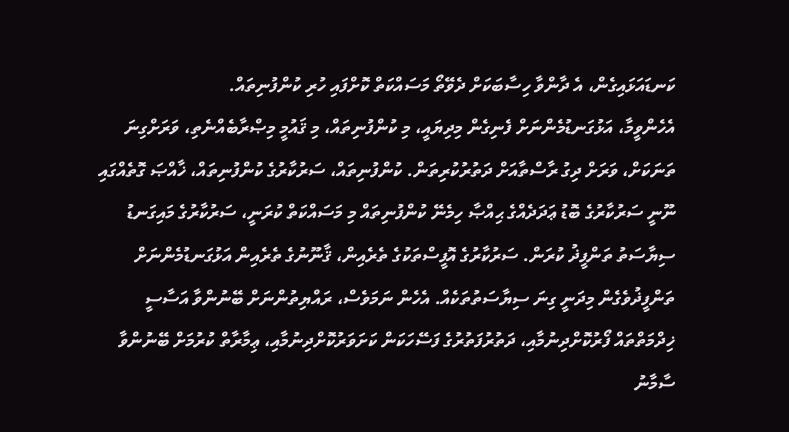ކަނޑައަޅައިގެން، އެ ދާންވާ ހިސާބަކަށް ދެވޭތޯ މަސައްކަތް ކޮށްފައި ހުރި ކުންފުނިތައް.
އެހެންވީމާ، އަޅުގަނޑުމެންނަށް ފެނިގެން މިދިޔައީ، މި ކުންފުނިތައް، މި ޤައުމީ މިޞްރާބެއްނެތި، ވަރަށްގިނަ ތަނަކަށް، ވަރަށް ދިގު ރާސްތާއަށް ދަތުރުކުރިތަން. ކުންފުނިތައް، ސަރުކާރުގެ ކުންފުނިތައް، ޚާއްޞަ ގޮތެއްގައި ނޫނީ ސަރުކާރުގެ ބޮޑު ޢަދަދެއްގެ ޙިއްޞާ ހިމެނޭ ކުންފުނިތައް މި މަސައްކަތް ކުރަނީ، ސަރުކާރުގެ މައިގަނޑު ސިޔާސަތު ތަންފީޛު ކުރަން. ސަރުކާރުގެ އޮފީސްތަކުގެ ތެރެއިން، ޤާނޫނުގެ ތެރެއިން އަޅުގަނޑުމެންނަށް ތަންފީޛުވެގެން މިދަނީ ގިނަ ސިޔާސަތުތަކެއް. އެހެން ނަމަވެސް، ރައްޔިތުންނަށް ބޭނުންވާ އަސާސީ ޚިދްމަތްތައް ފޯރުކޮށްދިނުމާއި، ދަތުރުފަތުރުގެ ފަސޭހަކަން ކަށަވަރުކޮށްދިނުމާއި، ޢިމާރާތް ކުރުމަށް ބޭނުންވާ ސާމާނު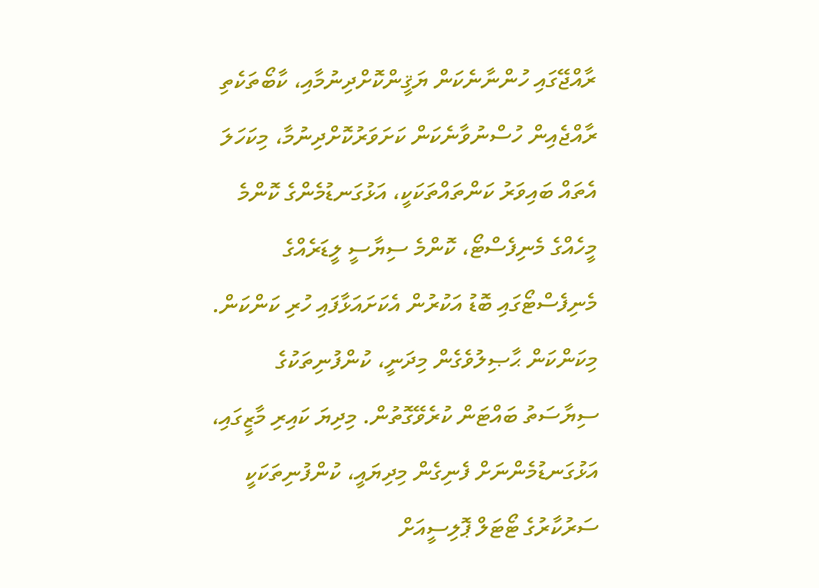ރާއްޖޭގައި ހުންނާނެކަން ޔަޤީންކޮށްދިނުމާއި، ކާބޯތަކެތި ރާއްޖެއިން ހުސްނުވާނެކަން ކަށަވަރުކޮށްދިނުމާ، މިކަހަލަ އެތައް ބައިވަރު ކަންތައްތަކަކީ، އަޅުގަނޑުމެންގެ ކޮންމެ މީހެއްގެ މެނިފެސްޓޯ، ކޮންމެ ސިޔާސީ ލީޑަރެއްގެ މެނިފެސްޓޯގައި ބޮޑު އަކުރުން އެކަށައަޅާފައި ހުރި ކަންކަން. މިކަންކަން ޙާޞިލުވެގެން މިދަނީ، ކުންފުނިތަކުގެ ސިޔާސަތު ބައްޓަން ކުރެވޭގޮތުން. މިދިޔަ ކައިރި މާޒީގައި، އަޅުގަނޑުމެންނަށް ފެނިގެން މިދިޔައީ، ކުންފުނިތަކަކީ ސަރުކާރުގެ ޓޯޓަލް ޕޮލިސީއަށް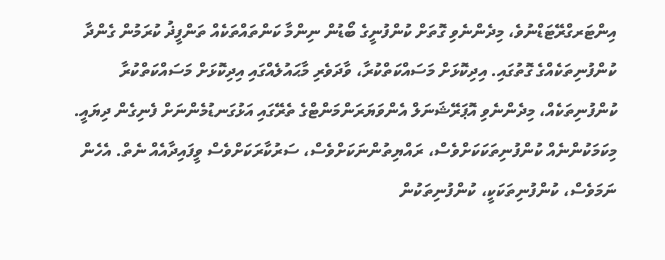އިންޓަރގްރޭޓަޑްނުވެ، މިދެންނެވި ގޮތަށް ކުންފުނީގެ ބޯޑުން ނިންމާ ކަންތައްތަކެއް ތަންފީޛު ކުރަމުން ގެންދާ ކުންފުނިތަކެއްގެ ގޮތުގައި. އިދިކޮޅަށް މަސައްކަތްކުރާ، ވާދަވެރި މާޙައުލެއްގައި އިދިކޮޅަށް މަސައްކަތްކުރާ ކުންފުނިތަކެއް، މިދެންނެވި އޮޕަރޭޝަނަލް އެންވަޔަރަންމަންޓްގެ ތެރޭގައި އަޅުގަނޑުމެންނަށް ފެނިގެން ދިޔައީ. މިކަމަކުންނެއް ކުންފުނިތަކަކަށްވެސް، ރައްޔިތުންނަކަށްވެސް، ސަރުކާރަކަށްވެސް ވީފައިދާއެއް ނެތް. އެހެން ނަމަވެސް، ކުންފުނިތަކަކީ، ކުންފުނިތަކުން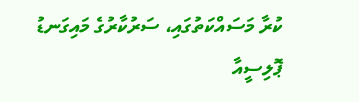ކުރާ މަސައްކަތުގައި، ސަރުކާރުގެ މައިގަނޑު ޕޮލިސީއާ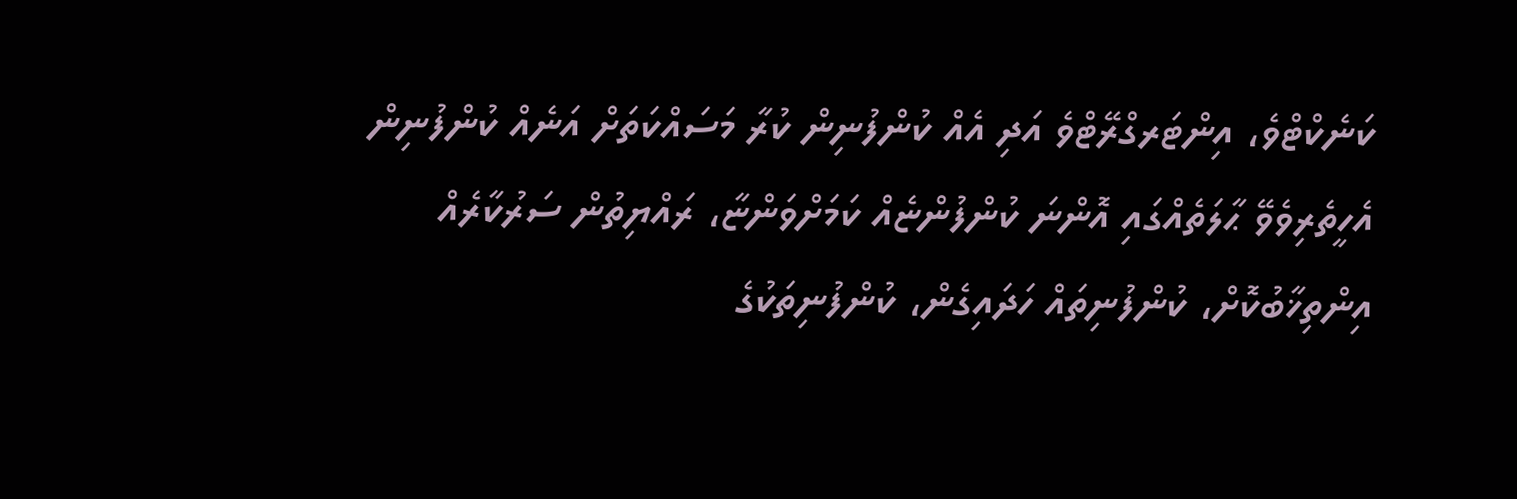ކަނެކްޓްވެ، އިންޓަރގްރޭޓްވެ އަދި އެއް ކުންފުނިން ކުރާ މަސައްކަތަށް އަނެއް ކުންފުނިން އެހީތެރިވެވޭ ޙާލަތެއްގައި އޮންނަ ކުންފުންޏެއް ކަމަށްވަންޏާ، ރައްޔިތުން ސަރުކާރެއް އިންތިޚާބުކޮށް، ކުންފުނިތައް ހަދައިގެން، ކުންފުނިތަކުގެ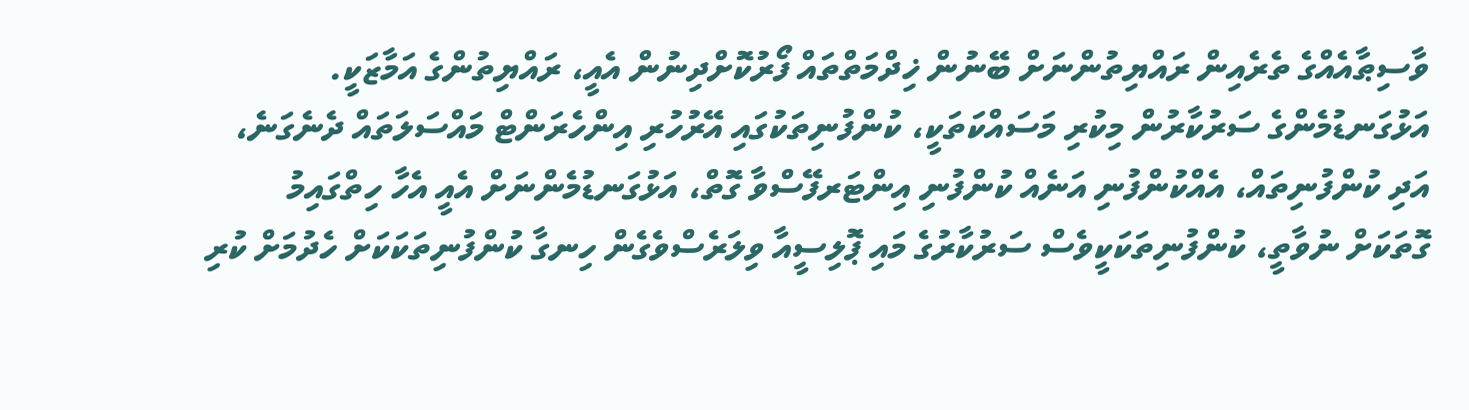ވާސިޠާއެއްގެ ތެރެއިން ރައްޔިތުންނަށް ބޭނުން ޚިދްމަތްތައް ފޯރުކޮށްދިނުން އެއީ، ރައްޔިތުންގެ އަމާޒަކީ.
އަޅުގަނޑުމެންގެ ސަރުކާރުން މިކުރި މަސައްކަތަކީ، ކުންފުނިތަކުގައި އޭރުހުރި އިންހެރަންޓް މައްސަލަތައް ދެނެގަނެ، އަދި ކުންފުނިތައް، އެއްކުންފުނި އަނެއް ކުންފުނި އިންޓަރފޭސްވާ ގޮތް، އަޅުގަނޑުމެންނަށް އެއީ އެހާ ހިތްގައިމު ގޮތަކަށް ނުވާތީ، ކުންފުނިތަކަކީވެސް ސަރުކާރުގެ މައި ޕޮލިސީއާ ވިލަރެސްވެގެން ހިނގާ ކުންފުނިތަކަކަށް ހެދުމަށް ކުރި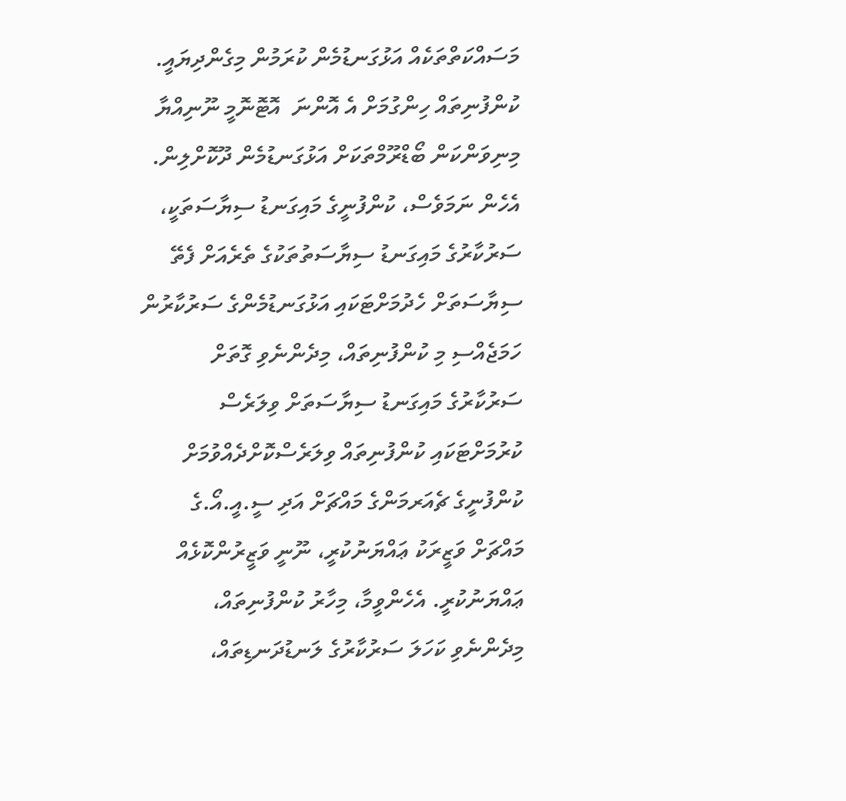މަސައްކަތްތަކެއް އަޅުގަނޑުމެން ކުރަމުން މިގެންދިޔައީ. ކުންފުނިތައް ހިންގުމަށް އެ އޮންނަ  އޮޓޮނޮމީ ނޫނިއްޔާ މިނިވަންކަން ބޯޑްރޫމްތަކަށް އަޅުގަނޑުމެން ދޫކޮށްލިން. އެހެން ނަމަވެސް، ކުންފުނީގެ މައިގަނޑު ސިޔާސަތަކީ، ސަރުކާރުގެ މައިގަނޑު ސިޔާސަތުތަކުގެ ތެރެއަށް ފެތޭ ސިޔާސަތަށް ހެދުމަށްޓަކައި އަޅުގަނޑުމެންގެ ސަރުކާރުން ހަމަޖެއްސި މި ކުންފުނިތައް، މިދެންނެވި ގޮތަށް ސަރުކާރުގެ މައިގަނޑު ސިޔާސަތަށް ވިލަރެސް ކުރުމަށްޓަކައި ކުންފުނިތައް ވިލަރެސްކޮށްދެއްވުމަށް ކުންފުނީގެ ޗެއަރމަންގެ މައްޗަށް އަދި ސީ.އީ.އޯ.ގެ މައްޗަށް ވަޒީރަކު ޢައްޔަނުކުރީ، ނޫނީ ވަޒީރުންކޮޅެއް ޢައްޔަނުކުރީ. އެހެންވީމާ، މިހާރު ކުންފުނިތައް، މިދެންނެވި ކަހަލަ ސަރުކާރުގެ ލަނޑުދަނޑިތައް،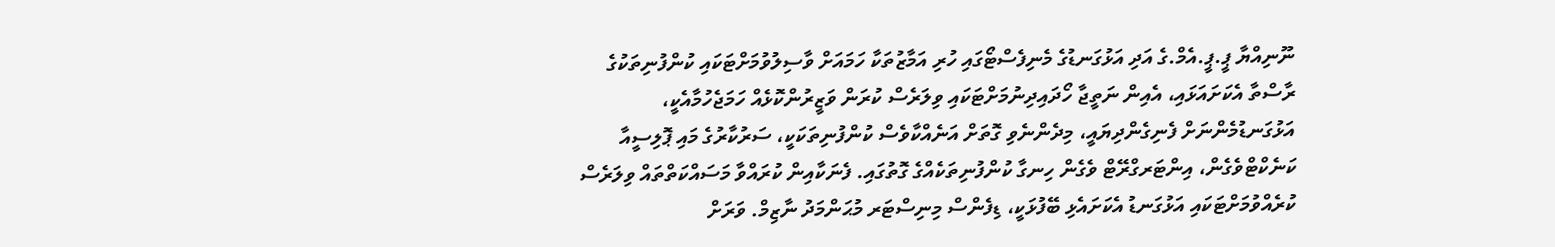ނޫނިއްޔާ ޕީ.ޕީ.އެމް.ގެ އަދި އަޅުގަނޑުގެ މެނިފެސްޓޯގައި ހުރި އަމާޒުތަކާ ހަމައަށް ވާސިލުވުމަށްޓަކައި ކުންފުނިތަކުގެ ރާސްތާ އެކަށައަޅައި، އެއިން ނަތީޖާ ހޯދައިދިނުމަށްޓަކައި ވިލަރެސް ކުރަން ވަޒީރުންކޮޅެއް ހަމަޖެހުމާއެކީ، އަޅުގަނޑުމެންނަށް ފެނިގެންދިޔައީ، މިދެންނެވި ގޮތަށް އަނެއްކާވެސް ކުންފުނިތަކަކީ، ސަރުކާރުގެ މައި ޕޮލިސީއާ ކަނެކްޓްވެގެން، އިންޓަރގްރޭޓް ވެގެން ހިނގާ ކުންފުނިތަކެއްގެ ގޮތުގައި. ފެނަކާއިން ކުރައްވާ މަސައްކަތްތައް ވިލަރެސް ކުރެއްވުމަށްޓަކައި އަޅުގަނޑު އެކަށައެޅި ބޭފުޅަކީ، ޑިފެންސް މިނިސްޓަރ މުޙަންމަދު ނާޒިމް. ވަރަށް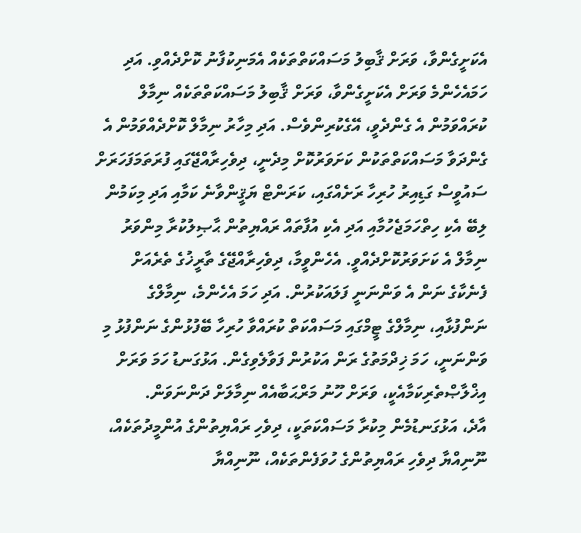އެކަށީގެންވާ، ވަރަށް ޤާބިލު މަސައްކަތްތަކެއް އެމަނިކުފާނު ކޮށްދެއްވި. އަދި ހަމައެހެންމެ ވަރަށް އެކަށީގެންވާ، ވަރަށް ޤާބިލު މަސައްކަތްތަކެއް ނިމާލް ކުރައްވަމުން އެ ގެންދެވީ، އޭގެކުރިންވެސް. އަދި މިހާރު ނިމާލް ކޮށްދެއްވަމުން އެ ގެންދަވާ މަސައްކަތްތަކުން ކަށަވަރުކޮށް މިދެނީ، ދިވެހިރާއްޖޭގައި ފުރަތަމަފަހަރަށް ސައުވީސް ގަޑިއިރު ހުރިހާ ރަށެއްގައި، ކަރަންޓް ޔަޤީންވާނެ ކަމާއި އަދި މިކަމުން ލިބޭ އެކި ހިތްހަމަޖެހުމާއި އަދި އެކި އުފާތައް ރައްޔިތުން ޙާޞިލުކުރާ މިންވަރު ނިމާލް އެ ކަށަވަރުކޮށްދެއްވީ. އެހެންވީމާ، ދިވެހިރާއްޖޭގެ ތާރީޚުގެ ތެރެއަށް ފެނެކާގެ ނަން އެ ވަންނަނީ ފަލައަކުރުން. އަދި ހަމަ އެހެންމެ، ނިމާލްގެ ނަންފުޅާއި، ނިމާލްގެ ޓީމްގައި މަސައްކަތް ކުރައްވާ ހުރިހާ ބޭފުޅުންގެ ނަންފުޅު މި ވަންނަނީ، ހަމަ ޚިދްމަތުގެ ރަން އަކުރުން ފަވާލެވިގެން. އަޅުގަނޑު ހަމަ ވަރަށް އިޚްލާޞްތެރިކަމާއެކީ، ވަރަށް ހޫނު މަރްޙަބާއެއް ނިމާލަށް ދަންނަވަން.
އާދެ، އަޅުގަނޑުމެން މިކުރާ މަސައްކަތަކީ، ދިވެހި ރައްޔިތުންގެ އުންމީދުތަކެއް، ނޫނިއްޔާ ދިވެހި ރައްޔިތުންގެ ހުވަފެންތަކެއް، ނޫނިއްޔާ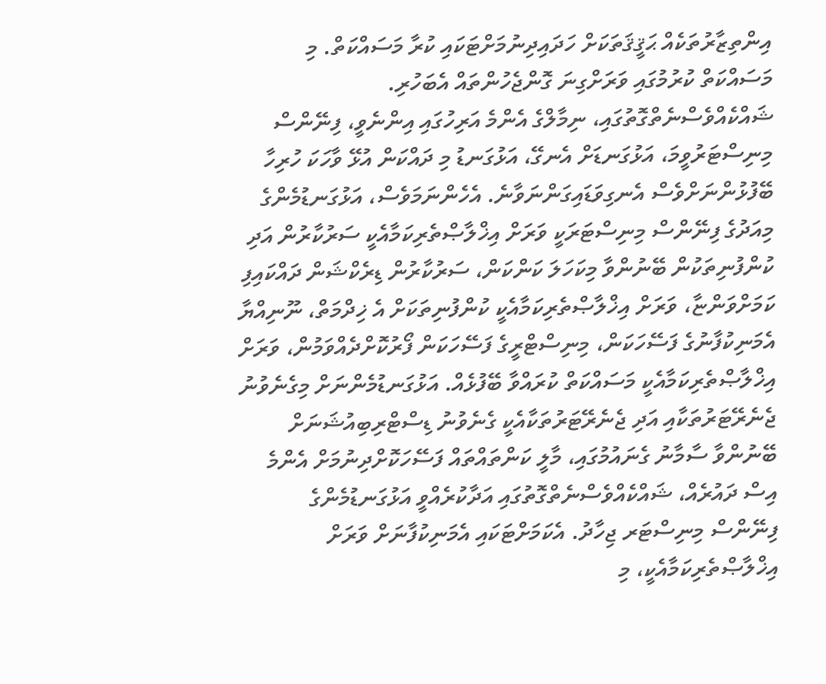އިންތިޒާރުތަކެއް ޙަޤީޤަތަކަށް ހަދައިދިނުމަށްޓަކައި ކުރާ މަސައްކަތް. މި މަސައްކަތް ކުރުމުގައި ވަރަށްގިނަ ގޮންޖެހުންތައް އެބަހުރި. ޝައްކެއްވެސްނެތްގޮތުގައި، ނިމާލްގެ އެންމެ އަރިހުގައި އިންނެވީ، ފިނޭންސް މިނިސްޓަރުވީމަ، އަޅުގަނޑަށް އެނގޭ، އަޅުގަނޑު މި ދައްކަން އުޅޭ ވާހަކަ ހުރިހާ ބޭފުޅުންނަށްވެސް އެނގިވަޑައިގަންނަވާނެ. އެހެންނަމަވެސް، އަޅުގަނޑުމެންގެ މިއަދުގެ ފިނޭންސް މިނިސްޓަރަކީ ވަރަށް އިޚްލާޞްތެރިކަމާއެކީ ސަރުކާރުން އަދި ކުންފުނިތަކުން ބޭނުންވާ މިކަހަލަ ކަންކަން، ސަރުކާރުން ޑިރެކްޝަން ދައްކައިފި ކަމަށްވަންޏާ، ވަރަށް އިޚްލާޞްތެރިކަމާއެކީ ކުންފުނިތަކަށް އެ ޚިދްމަތް، ނޫނިއްޔާ އެމަނިކުފާނުގެ ފަސޭހަކަން، މިނިސްޓްރީގެ ފަސޭހަކަން ފޯރުކޮށްދެއްވަމުން، ވަރަށް އިޚްލާޞްތެރިކަމާއެކީ މަސައްކަތް ކުރައްވާ ބޭފުޅެއް. އަޅުގަނޑުމެންނަށް މިގެނެވުނު ޖެނެރޭޓަރުތަކާއި އަދި ޖެނެރޭޓަރުތަކާއެކީ ގެނެވުނު ޑިސްޓްރިބިއުޝަނަށް ބޭނުންވާ ސާމާނު ގެނައުމުގައި، މާލީ ކަންތައްތައް ފަސޭހަކޮށްދިނުމަށް އެންމެ އިސް ދައުރެއް، ޝައްކެއްވެސްނެތްގޮތުގައި އަދާކުރެއްވީ އަޅުގަނޑުމެންގެ ފިނޭންސް މިނިސްޓަރ ޖިހާދު. އެކަމަށްޓަކައި އެމަނިކުފާނަށް ވަރަށް އިޚްލާޞްތެރިކަމާއެކީ، މި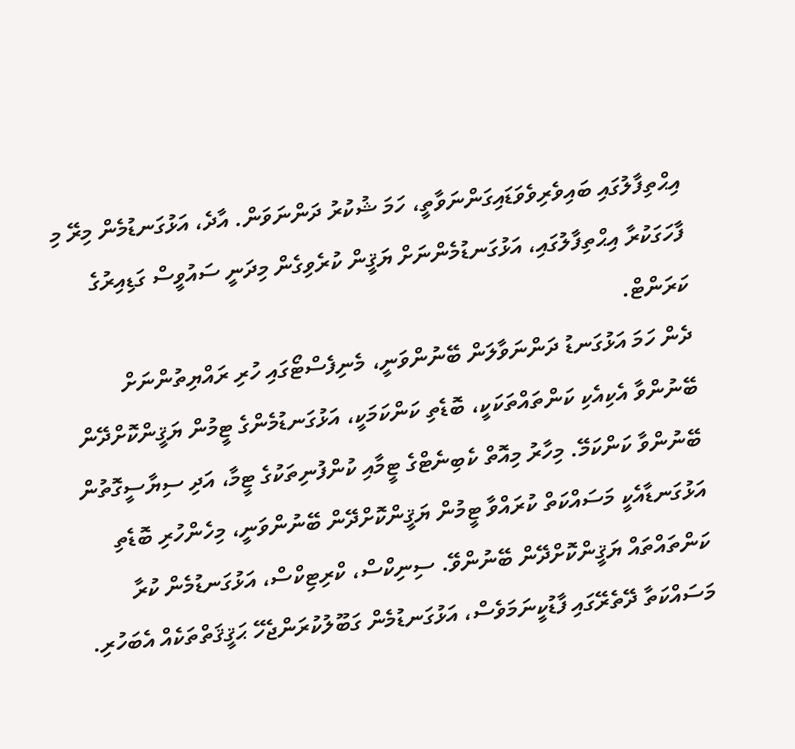އިޙްތިފާލުގައި ބައިވެރިވެވަޑައިގަންނަވާތީ، ހަމަ ޝުކުރު ދަންނަވަން. އާދެ، އަޅުގަނޑުމެން މިރޭ މި ފާހަގަކުރާ އިޙްތިފާލުގައި، އަޅުގަނޑުމެންނަށް ޔަޤީން ކުރެވިގެން މިދަނީ ސައުވީސް ގަޑިއިރުގެ ކަރަންޓް.
ދެން ހަމަ އަޅުގަނޑު ދަންނަވާލަން ބޭނުންވަނީ، މެނިފެސްޓޯގައި ހުރި ރައްޔިތުންނަށް ބޭނުންވާ އެކިއެކި ކަންތައްތަކަކީ، ބޮޑެތި ކަންކަމަކީ، އަޅުގަނޑުމެންގެ ޓީމުން ޔަޤީންކޮށްދޭން ބޭނުންވާ ކަންކަމޭ. މިހާރު މިއޮތް ކެބިނެޓްގެ ޓީމާއި ކުންފުނިތަކުގެ ޓީމާ، އަދި ސިޔާސީގޮތުން އަޅުގަނޑާއެކީ މަސައްކަތް ކުރައްވާ ޓީމުން ޔަޤީންކޮށްދޭން ބޭނުންވަނީ، މިހެންހުރި ބޮޑެތި ކަންތައްތައް ޔަޤީންކޮށްދޭން ބޭނުންވޭ. ސިނިކްސް، ކްރިޓިކްސް، އަޅުގަނޑުމެން ކުރާ މަސައްކަތާ ދޭތެރޭގައި ފާޑުކީނަމަވެސް، އަޅުގަނޑުމެން ގަބޫލުކުރަންޖެހޭ ޙަޤީޤަތްތަކެއް އެބަހުރި.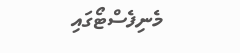މެނިފެސްޓޯގައި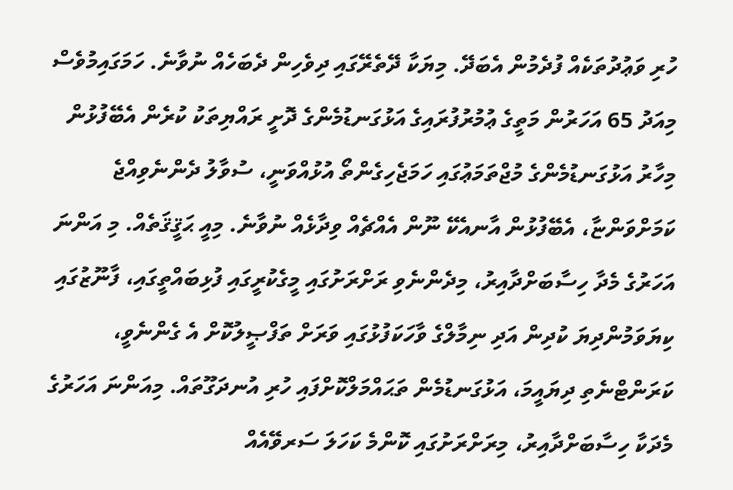ހުރި ވަޢުދުތަކެއް ފުދެމުން އެބަދޭ. މިޔަކާ ދޭތެރޭގައި ދިވެހިން ދެބަހެއް ނުވާނެ. ހަމަގައިމުވެސް މިއަދު 65 އަހަރުން މަތީގެ ޢުމުރުފުރައިގެ އަޅުގަނޑުމެންގެ ދޮށީ ރައްޔިތަކު ކުރެން އެބޭފުޅުން މިހާރު އަޅުގަނޑުމެންގެ މުޖްތަމަޢުގައި ހަމަޖެހިގެންތޯ އުޅުއްވަނީ، ސުވާލު ދެންނެވިއްޖެ ކަމަށްވަންޏާ، އެބޭފުޅުން އާނއެކޭ ނޫން އެއްޗެއް ވިދާޅެއް ނުވާނެ. މިއީ ޙަޤީޤަތެއް. މި އަންނަ އަހަރުގެ މެދާ ހިސާބަށްދާއިރު، މިދެންނެވި ރަށްރަށުގައި މީގެކުރީގައި ފުޅިބައްތީގައި، ފާނޫޒުގައި ކިޔަވަމުންދިޔަ ކުދިން އަދި ނިމާލްގެ ވާހަކަފުޅުގައި ވަރަށް ތަފްޞީލުކޮށް އެ ގެންނެވީ، ކަރަންޓްނެތި ދިޔައީމަ، އަޅުގަނޑުމެން ތަޙައްމަލްކޮށްފައި ހުރި އުނދަގޫތައް. މިއަންނަ އަހަރުގެ މެދަކާ ހިސާބަށްދާއިރު، މިރަށްރަށުގައި ކޮންމެ ކަހަލަ ސަރވޭއެއް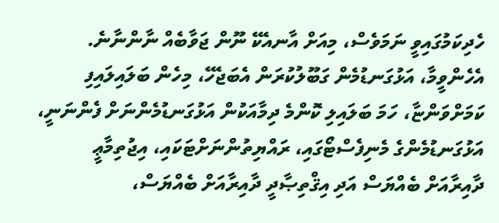ހެދިކަމުގައިވީ ނަމަވެސް، މިއަށް އާނއެކޭ ނޫން ޖަވާބެއް ނާންނާނެ.
އެހެންވީމާ، އަޅުގަނޑުމެން ގަބޫލުކުރަން އެބަޖެހޭ، މިހެން ބަލައިލައިފި ކަމަށްވަންޏާ، ހަމަ ބަލައިލި ކޮންމެ ދިމާއަކުން އަޅުގަނޑުމެންނަށް ފެންނަނީ، އަޅުގަނޑުމެންގެ މެނިފެސްޓޯގައި، ރައްޔިތުންނަށްޓަކައި، އިޖުތިމާޢީ ދާއިރާއަށް ބެއްޔަސް އަދި އިޤްތިޞާދީ ދާއިރާއަށް ބެއްޔަސް،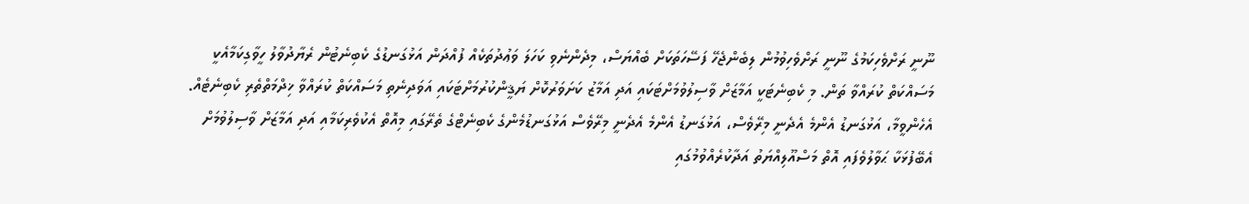ނޫނީ ރަށްވެހިކަމުގެ ނޫނީ ރަށްވެހިވުމުން ލިބެންޖެހޭ ފަސޭހަތަކަށް ބެއްޔަސް، މިދެންނެވި ކަހަލަ ވަޢުދުތަކެއް ފުއްދަން އަޅުގަނޑުގެ ކެބިނެޓުން ރެޔާދުވާލު ހީވާގިކަމާއެކީ މަސައްކަތް ކުރައްވާ ތަން. މި ކެބިނެޓަކީ އަމާޒަށް ވާސިލުވުމަށްޓަކައި އަދި އަމާޒު ކަށަވަރުކޮށް ޔަޤީންކުރުމަށްޓަކައި އަވަދިނެތި މަސައްކަތް ކުރައްވާ ޚިދްމަތްތެރި ކެބިނެޓެއް.
އެހެންވީމާ، އަޅުގަނޑު އެންމެ އެދެނީ މިރޭވެސް، އަޅުގަނޑު އެންމެ އެދެނީ މިރޭވެސް އަޅުގަނޑުމެންގެ ކެބިނެޓްގެ ތެރޭގައި މިއޮތް އެކުވެރިކަމާއި އަދި އަމާޒަށް ވާސިލުވުމަށް އެބޭފުޅަކާ ޙަވާލުވެފައި އޮތް މަސްއޫލިއްޔަތު އަދާކުރެއްވުމުގައި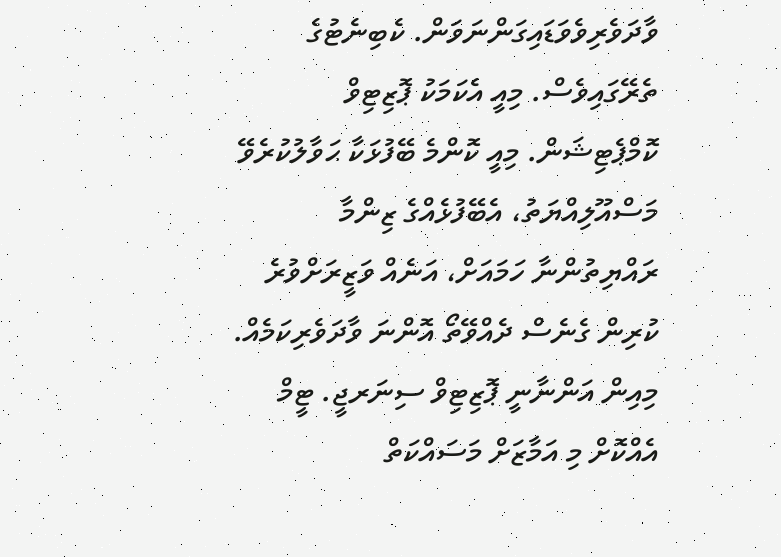ވާދަވެރިވެވަޑައިގަންނަވަން. ކެބިނެޓުގެ ތެރޭގައިވެސް. މިއީ އެކަމަކު ޕޮޒިޓިވް ކޮމްޕެޓިޝަން. މިއީ ކޮންމެ ބޭފުޅަކާ ޙަވާލުކުރެވޭ މަސްއޫލިއްޔަތު، އެބޭފުޅެއްގެ ޒިންމާ ރައްޔިތުންނާ ހަމައަށް، އަނެއް ވަޒީރަށްވުރެ ކުރިން ގެނެސް ދެއްވޭތޯ އޮންނަ ވާދަވެރިކަމެއް. މިއިން އަންނާނީ ޕޮޒިޓިވް ސިނަރޖީ. ޓީމް އެއްކޮށް މި އަމާޒަށް މަސައްކަތް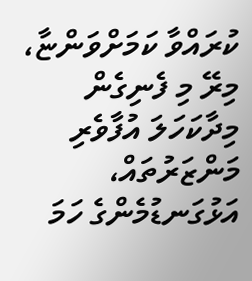ކުރައްވާ ކަމަށްވަންޏާ، މިރޭ މި ފެނިގެން މިދާކަހަލަ އުފާވެރި މަންޒަރުތައް، އަޅުގަނޑުމެންގެ ހަމަ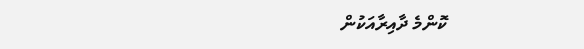ކޮންމެ ދާއިރާއަކުން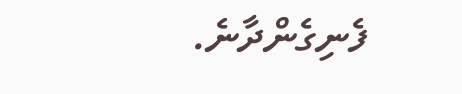ފެނިގެންދާނެ.